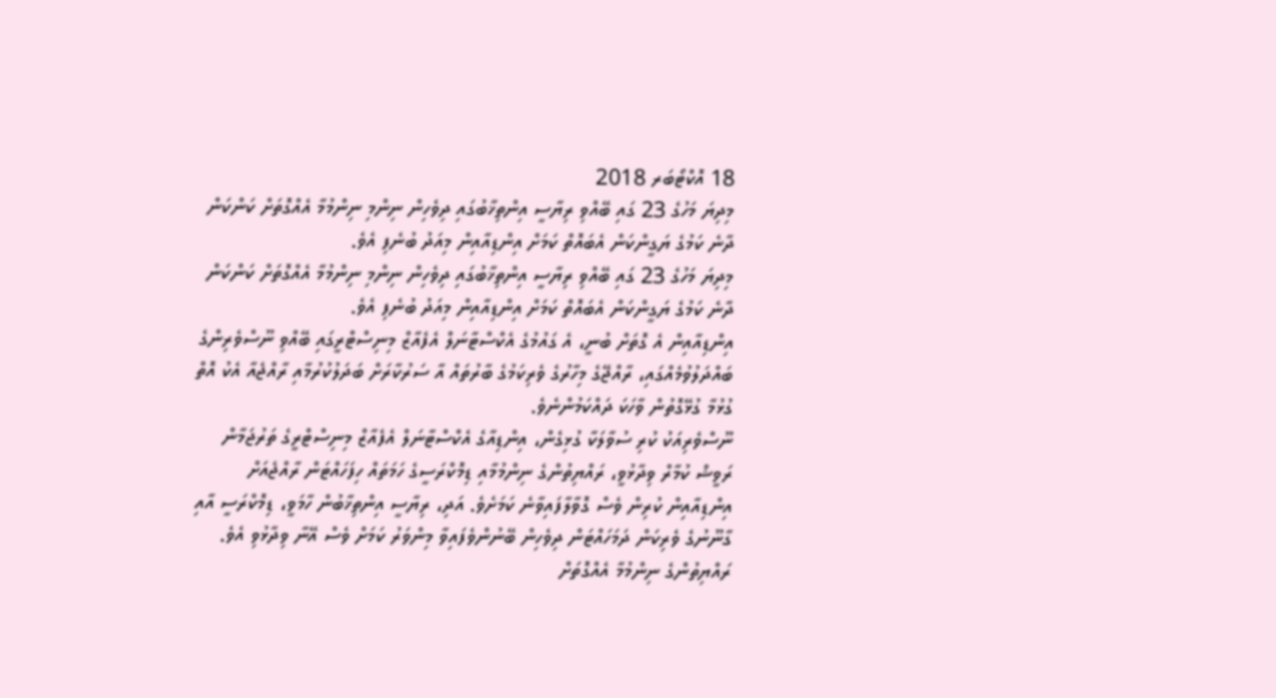18 އޮކްޓޯބަރ 2018
މިދިޔަ މަހުގެ 23 ގައި ބޭއްވި ރިޔާސީ އިންތިޚާބުގައި ދިވެހިން ނިންމި ނިންމުމާ އެއްގޮތަށް ކަންކަން ދާނެ ކަމުގެ ޔަގީންކަން އެބައޮތް ކަމަށް އިންޑިއާއިން މިއަދު ބުނެފި އެވެ.
މިދިޔަ މަހުގެ 23 ގައި ބޭއްވި ރިޔާސީ އިންތިޚާބުގައި ދިވެހިން ނިންމި ނިންމުމާ އެއްގޮތަށް ކަންކަން ދާނެ ކަމުގެ ޔަގީންކަން އެބައޮތް ކަމަށް އިންޑިއާއިން މިއަދު ބުނެފި އެވެ.
އިންޑިއާއިން އެ ގޮތަށް ބުނީ، އެ ގައުމުގެ އެކްސްޓާނަލް އެފެއާޒް މިނިސްޓްރީގައި ބޭއްވި ނޫސްވެރިންގެ ބައްދަލުވުމެއްގައި، ރާއްޖޭގެ މިހާރުގެ ވެރިކަމުގެ ބާރުތައް އާ ސަރުކާރަށް ބަދަލުކުރުމާއި ރާއްޖެއާ އެކު އޮތް ގުޅުމާ ގުޅޭގޮތުން ވާހަކަ ދައްކަމުންނެވެ.
ނޫސްވެރިއަކު ކުރި ސުވާލަކާ ގުޅިގެން، އިންޑިއާގެ އެކްސްޓާނަލް އެފެއާޒް މިނިސްޓްރީގެ ތަރުޖަމާން ރަވީޝް ކުމާރް ވިދާޅުވީ، ރައްޔިތުންގެ ނިންމުމާއި ޑިމޮކްރަސީގެ ހަމަތައް ހިފަހައްޓަން ރާއްޖެއަށް އިންޑިއާއިން ކުރިން ވެސް ގޮވާލާފައިވާނެ ކަމަށެވެ. އަދި، ރިޔާސީ އިންތިޚާބުން ހާމަވީ، ޑިމޮކްރަސީ އާއި ގާނޫނުގެ ވެރިކަން ދަމަހައްޓަން ދިވެހިން ބޭނުންވެފައިވާ މިންވަރު ކަމަށް ވެސް އޭނާ ވިދާޅުވި އެވެ. ރައްޔިތުންގެ ނިންމުމާ އެއްގޮތަށް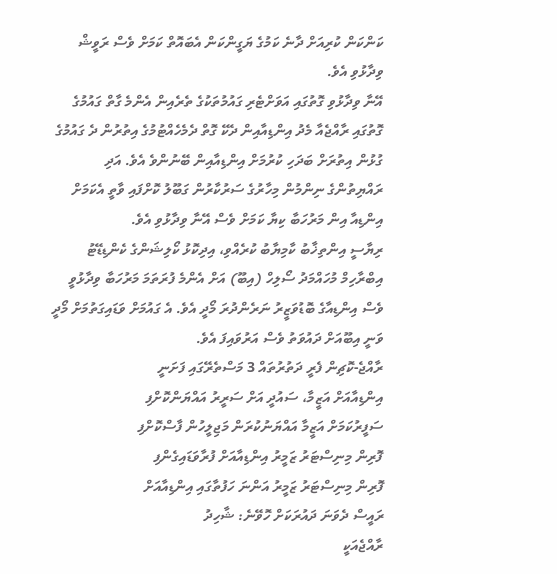ކަންކަން ކުރިއަށް ދާނެ ކަމުގެ ޔަގީންކަން އެބައޮތް ކަމަށް ވެސް ރަވީޝް ވިދާޅުވި އެވެ.
އޭނާ ވިދާޅުވި ގޮތުގައި އަވަށްޓެރި ގައުމުތަކުގެ ތެރެއިން އެންމެ ގާތް ގައުމުގެ ގޮތުގައި ރާއްޖެއާ މެދު އިންޑިއާއިން ދެކޭ ގޮތް ދެމެހެއްޓުމުގެ އިތުރުން ދެ ގައުމުގެ ގުޅުން އިތުރަށް ބަދަހި ކުރުމަށް އިންޑިއާއިން ބޭނުންވެ އެވެ. އަދި ރައްޔިތުންގެ ނިންމުން މިހާރުގެ ސަރުކާރުން ގަބޫލު ކޮށްފައި ވާތީ އެކަމަށް އިންޑިއާ އިން މަރުހަބާ ކިޔާ ކަމަށް ވެސް އޭނާ ވިދާޅުވި އެވެ.
ރިޔާސީ އިންތިޚާބު ކާމިޔާބު ކުރެއްވި، އިދިކޮޅު ކޯލިޝަންގެ ކެންޑިޑޭޓު އިބްރާހިމް މުހައްމަދު ސޯލިހް (އިބޫ) އަށް އެންމެ ފުރަތަމަ މަރުހަބާ ވިދާޅުވީ ވެސް އިންޑިއާގެ ބޮޑުވަޒީރު ނަރެންދުރަ މޯދީ އެވެ. އެ ގައުމަށް ވަޑައިގަތުމަށް މޯދީ ވަނީ އިބޫއަށް ދައުވަތު ވެސް އަރުވައިފަ އެވެ.
ރާއްޖެ-ކޮޗިން ފެރީ ދަތުރުތައް 3 މަސްތެރޭގައި ފަށަނީ
އިންޑިއާއަށް އަޒީމާ، ސައުދީ އަށް ސަރީރު އައްޔަންކޮށްފި
ސަފީރުކަމަށް އަޒީމާ އައްޔަނުކުރަން މަޖިލީހުން ފާސްކޮށްފި
ފޮރިން މިނިސްޓަރު ޒަމީރު އިންޑިއާއަށް ފުރާވަޑައިގެންފި
ފޮރިން މިނިސްޓަރު ޒަމީރު އަންނަ ހަފުތާގައި އިންޑިއާއަށް
ރައީސް ދެވަނަ ދައުރަކަށް ހޮވޭނެ: ޝާހިދު
ރާއްޖެއަކީ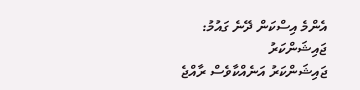އެންމެ އިސްކަން ދޭނެ ގައުމު: ޖައިޝަންކަރު
ޖައިޝަންކަރު އަނެއްކާވެސް ރާއްޖެ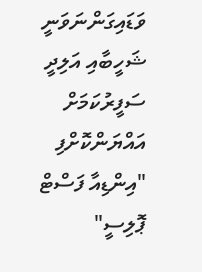ވަޑައިގަންނަވަނީ
ޝަހީބާއި އަލިދީ ސަފީރުކަމަށް އައްޔަންކޮށްފި
"އިންޑިއާ ފަސްޓް ޕޮލިސީ"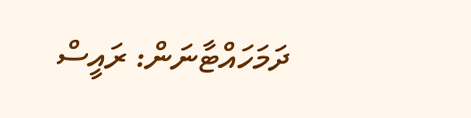ދަމަހައްޓާނަން: ރައީސް